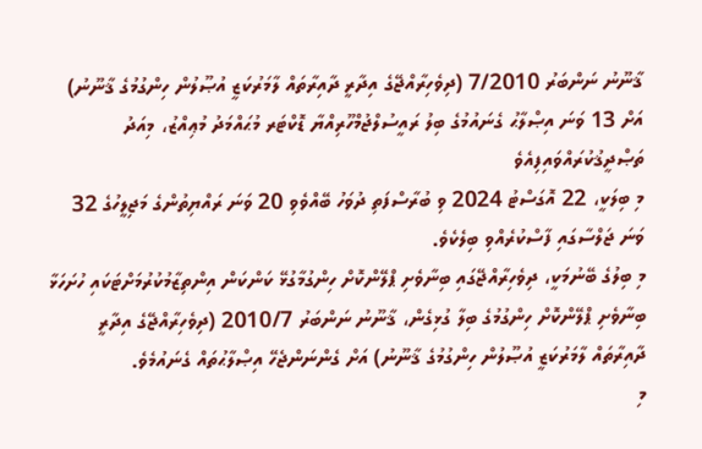ޤާނޫނު ނަންބަރު 7/2010 (ދިވެހިރާއްޖޭގެ އިދާރީ ދާއިރާތައް ލާމަރުކަޒީ އުޞޫލުން ހިންގުމުގެ ޤާނޫނު) އަށް 13 ވަނަ އިޞްލާޙު ގެނައުމުގެ ބިލު ރައީސުލްޖުމްހޫރިއްޔާ ޑޮކްޓަރ މުޙައްމަދު މުޢިއްޒު، މިއަދު ތަޞްދީޤުކުރައްވައިފިއެވެ
މި ބިލަކީ، 22 އޮގަސްޓު 2024 ވި ބުރާސްފަތި ދުވަހު ބޭއްވެވި 20 ވަނަ ރައްޔިތުންގެ މަޖިލީހުގެ 32 ވަނަ ޖަލްސާގައި ފާސްކުރެއްވި ބިލެކެވެ.
މި ބިލުގެ ބޭނުމަކީ، ދިވެހިރާއްޖޭގައި ބިނާވެށި ޕްލޭންކޮށް ހިންގުމާގުޅޭ ކަންކަން އިންތިޒާމުކުރުމަށްޓަކައި ހުށަހަޅާ ބިނާވެށި ޕްލޭންކޮށް ހިންގުމުގެ ބިލާ ގުޅިގެން، ޤާނޫނު ނަންބަރު 2010/7 (ދިވެހިރާއްޖޭގެ އިދާރީ ދާއިރާތައް ލާމަރުކަޒީ އުޞޫލުން ހިންގުމުގެ ޤާނޫނު) އަށް ގެންނަންޖެހޭ އިޞްލާޙުތައް ގެނައުމެވެ.
މި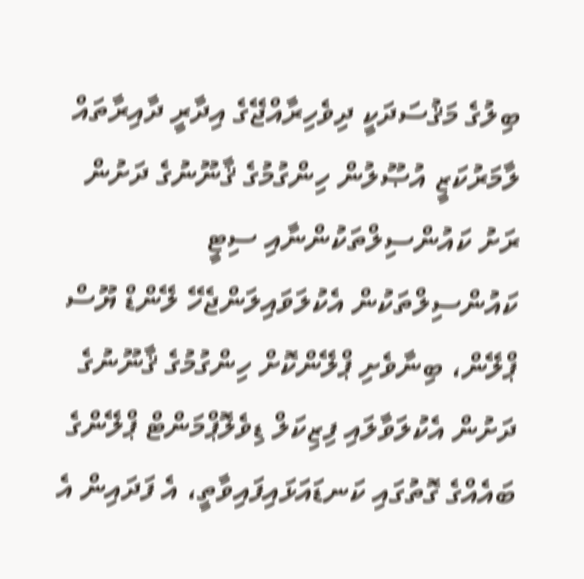ބިލުގެ މަޤުސަދަކީ ދިވެހިރާއްޖޭގެ އިދާރީ ދާއިރާތައް ލާމަރުކަޒީ އުޞޫލުން ހިންގުމުގެ ޤާނޫނުގެ ދަށުން ރަށު ކައުންސިލްތަކުންނާއި ސިޓީ ކައުންސިލްތަކުން އެކުލަވައިލަންޖެހޭ ލޭންޑް ޔޫސް ޕްލޭން، ބިނާވެށި ޕްލޭންކޮށް ހިންގުމުގެ ޤާނޫނުގެ ދަށުން އެކުލަވާލައި ފިޒިކަލް ޑިވެލޮޕްމަންޓް ޕްލޭންގެ ބައެއްގެ ގޮތުގައި ކަނޑައަޅައިފައިވާތީ، އެ ފަދައިން އެ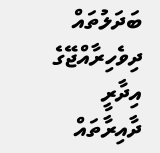ބަދަލުތައް ދިވެހިރާއްޖޭގެ އިދާރީ ދާއިރާތައް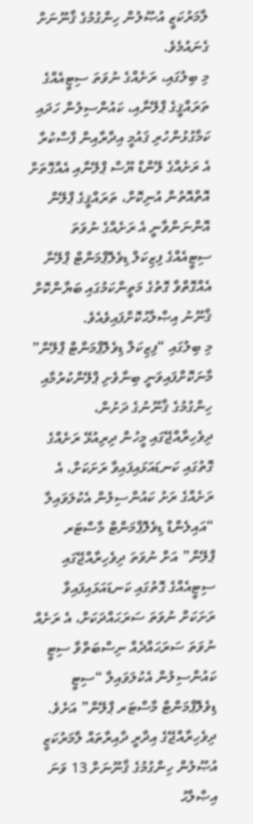ލާމަރުކަޒީ އުޞޫލުން ހިންގުމުގެ ޤާނޫނަށް ގެނައުމެވެ.
މި ބިލުގައި، ރަށެއްގެ ނުވަތަ ސިޓީއެއްގެ ތަރައްޤީގެ ޕްލޭނާއި، ކައުންސިލުން ހަދައި ކަމާގުޅުންހުރި ޤައުމީ އިދާރާއިން ފާސްކުރާ އެ ރަށެއްގެ ލޭންޑް ޔޫސް ޕްލޭނާއި އެއްގޮތަށް އޮތްއޮތުން އުނިކޮށް، ތަރައްޤީގެ ޕްލޭން އޮންނަންވާނީ އެ ރަށެއްގެ ނުވަތަ ސިޓީއެއްގެ ފިޒިކަލް ޑިވެލޮޕްމަންޓް ޕްލޭނާ އެއްގޮތްވާ ގޮތުގެ މަތީންކަމުގައި ބަޔާންކޮށް ޤާނޫނު އިޞްލާޙުކޮށްފައިވެއެވެ.
މި ބިލުގައި “ފިޒިކަލް ޑިވެލޮޕްމަންޓް ޕްލޭން” މާނަކޮށްފައިވަނީ ބިނާވެށި ޕްލޭންކުރުމާއި ހިންގުމުގެ ޤާނޫނުގެ ދަށުން، ދިވެހިރާއްޖޭގައި މީހުން ދިރިއުޅޭ ރަށެއްގެ ގޮތުގައި ކަނޑައަޅައިފައިވާ ރަށަކަށް، އެ ރަށެއްގެ ރަށު ކައުންސިލުން އެކުލަވައިލާ “އައިލެންޑް ޑިވެލޮޕްމަންޓް މާސްޓަރ ޕްލޭން” އަށް ނުވަތަ ދިވެހިރާއްޖޭގައި ސިޓީއެއްގެ ގޮތުގައި ކަނޑައަޅައިފައިވާ ރަށަކަށް ނުވަތަ ސަރަޙައްދަކަށް، އެ ރަށެއް ނުވަތަ ސަރަޙައްދެއް ނިސްބަތްވާ ސިޓީ ކައުންސިލުން އެކުލަވައިލާ “ސިޓީ ޑިވެލޮޕްމަންޓް މާސްޓަރ ޕްލޭން” އަށެވެ.
ދިވެހިރާއްޖޭގެ އިދާރީ ދާއިރާތައް ލާމަރުކަޒީ އުޞޫލުން ހިންގުމުގެ ޤާނޫނަށް 13 ވަނަ އިޞްލާޙު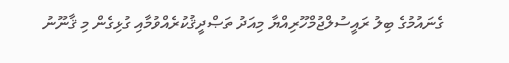ގެނައުމުގެ ބިލު ރައީސުލްޖުމްހޫރިއްޔާ މިއަދު ތަޞްދީޤުކުރެއްވުމާއި ގުޅިގެން މި ޤާނޫނު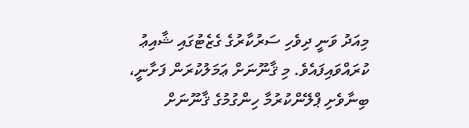މިއަދު ވަނީ ދިވެހި ސަރުކާރުގެ ގެޒެޓުގައި ޝާއިޢު ކުރައްވައިފައެވެ. މި ޤާނޫނަށް ޢަމަލުކުރަން ފަށާނީ، ބިނާވެށި ޕްލޭންކުރުމާ ހިންގުމުގެ ޤާނޫނަށް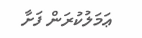ޢަމަލުކުރަން ފަށާ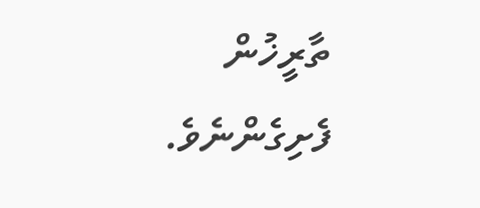ތާރީޚުން ފެށިގެންނެވެ.